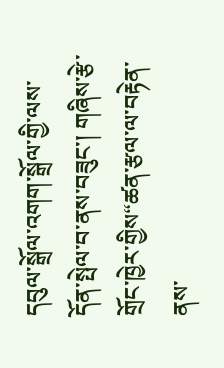དབུལ་སྒྲོལ་འགག་སྒྲོལ་གྱི་ལས་དོན་སྤེལ་བ་ནས་བཟུང་། གཞིས་རྩེ་གྲོང་ཁྱེར་གྱིས“ཚན་རྩལ་ལ་བརྟེན་ནས་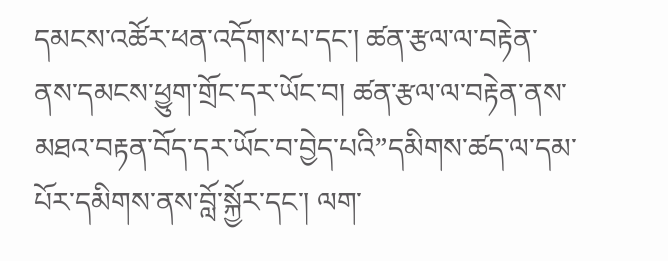དམངས་འཚོར་ཕན་འདོགས་པ་དང་། ཚན་རྩལ་ལ་བརྟེན་ནས་དམངས་ཕྱུག་གྲོང་དར་ཡོང་བ། ཚན་རྩལ་ལ་བརྟེན་ནས་མཐའ་བརྟན་བོད་དར་ཡོང་བ་བྱེད་པའི”དམིགས་ཚད་ལ་དམ་པོར་དམིགས་ནས་བློ་སྐྱོར་དང་། ལག་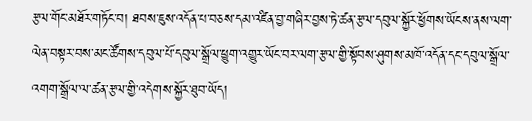རྩལ་གོང་མཐོར་གཏོང་བ། ཐབས་ཇུས་འདོན་པ་བཅས་དམ་འཛིན་བྱ་གཞིར་བྱས་ཏེ་ཚན་རྩལ་དབུལ་སྐྱོར་ཕྱོགས་ཡོངས་ནས་ལག་ལེན་བསྟར་བས་མང་ཚོགས་དབུལ་པོ་དབུལ་སྒྲོལ་ཕྱུག་འགྱུར་ཡོང་བར་ལག་རྩལ་གྱི་སྟོབས་ཤུགས་མཁོ་འདོན་དང་དབུལ་སྒྲོལ་འགག་སྒྲོལ་ལ་ཚན་རྩལ་གྱི་འདེགས་སྐྱོར་ཐུབ་ཡོད།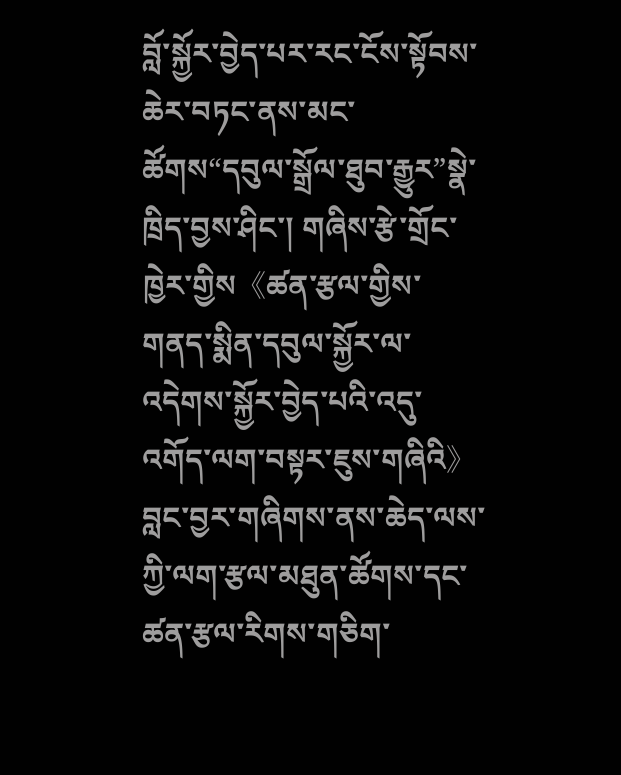བློ་སྐྱོར་བྱེད་པར་རང་ངོས་སྟོབས་ཆེར་བཏང་ནས་མང་ཚོགས“དབུལ་སྒྲོལ་ཐུབ་རྒྱུར”སྣེ་ཁྲིད་བྱས་ཤིང་། གཞིས་རྩེ་གྲོང་ཁྱེར་གྱིས《ཚན་རྩལ་གྱིས་གནད་སྨིན་དབུལ་སྐྱོར་ལ་འདེགས་སྐྱོར་བྱེད་པའི་འདུ་འགོད་ལག་བསྟར་ཇུས་གཞིའི》བླང་བྱར་གཞིགས་ནས་ཆེད་ལས་ཀྱི་ལག་རྩལ་མཐུན་ཚོགས་དང་ཚན་རྩལ་རིགས་གཅིག་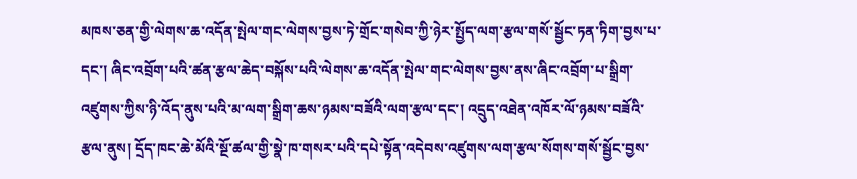མཁས་ཅན་གྱི་ལེགས་ཆ་འདོན་སྤེལ་གང་ལེགས་བྱས་ཏེ་གྲོང་གསེབ་ཀྱི་ཉེར་སྤྱོད་ལག་རྩལ་གསོ་སྦྱོང་ཏན་ཏིག་བྱས་པ་དང་། ཞིང་འབྲོག་པའི་ཚན་རྩལ་ཆེད་བསྐོས་པའི་ལེགས་ཆ་འདོན་སྤེལ་གང་ལེགས་བྱས་ནས་ཞིང་འབྲོག་པ་སྒྲིག་འཛུགས་ཀྱིས་ཉི་འོད་ནུས་པའི་མ་ལག་སྒྲིག་ཆས་ཉམས་བཟོའི་ལག་རྩལ་དང་། འདྲུད་འཐེན་འཁོར་ལོ་ཉམས་བཟོའི་རྩལ་ནུས། དྲོད་ཁང་ཆེ་མོའི་སྔོ་ཚལ་གྱི་སྣེ་ཁ་གསར་པའི་དཔེ་སྟོན་འདེབས་འཛུགས་ལག་རྩལ་སོགས་གསོ་སྦྱོང་བྱས་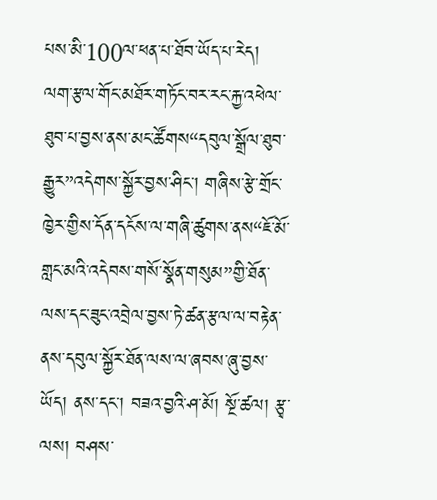པས་མི་100ལ་ཕན་པ་ཐོབ་ཡོད་པ་རེད།
ལག་རྩལ་གོང་མཐོར་གཏོང་བར་རང་རྐྱ་འཕེལ་ཐུབ་པ་བྱས་ནས་མང་ཚོགས“དབུལ་སྒྲོལ་ཐུབ་རྒྱུར”འདེགས་སྐྱོར་བྱས་ཤིང་། གཞིས་རྩེ་གྲོང་ཁྱེར་གྱིས་དོན་དངོས་ལ་གཞི་ཚུགས་ནས“ཇོ་མོ་གླང་མའི་འདེབས་གསོ་སྣོན་གསུམ”གྱི་ཐོན་ལས་དང་ཟུང་འབྲེལ་བྱས་ཏེ་ཚན་རྩལ་ལ་བརྟེན་ནས་དབུལ་སྐྱོར་ཐོན་ལས་ལ་ཞབས་ཞུ་བྱས་ཡོད། ནས་དང་། བཟའ་བྱའི་ཤ་མོ། སྔོ་ཚལ། རྩྭ་ལས། བཤས་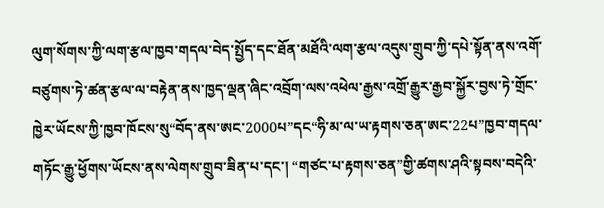ལུག་སོགས་ཀྱི་ལག་རྩལ་ཁྱབ་གདལ་བེད་སྤྱོད་དང་ཐོན་མཐོའི་ལག་རྩལ་འདུས་གྲུབ་ཀྱི་དཔེ་སྟོན་ནས་འགོ་བཙུགས་ཏེ་ཚན་རྩལ་ལ་བརྟེན་ནས་ཁྱད་ལྡན་ཞིང་འབྲོག་ལས་འཕེལ་རྒྱས་འགྲོ་རྒྱུར་རྒྱབ་སྐྱོར་བྱས་ཏེ་གྲོང་ཁྱེར་ཡོངས་ཀྱི་ཁྱབ་ཁོངས་སུ“བོད་ནས་ཨང་2000པ”དང“ཧི་མ་ལ་ཡ་རྟགས་ཅན་ཨང་22པ”ཁྱབ་གདལ་གཏོང་རྒྱུ་ཕྱོགས་ཡོངས་ནས་ལེགས་གྲུབ་ཟིན་པ་དང་། “གཙང་པ་རྟགས་ཅན”གྱི་ཚགས་ཤའི་སྟབས་བདེའི་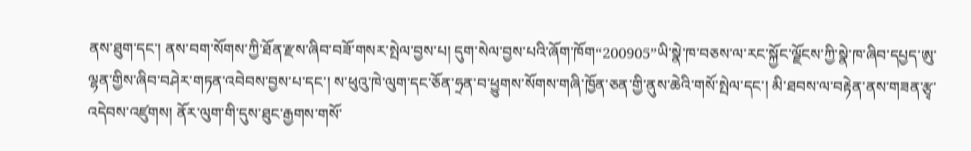ནས་ཐུག་དང་། ནས་བག་སོགས་ཀྱི་ཐོན་རྫས་ཞིབ་བཟོ་གསར་སྤེལ་བྱས་པ། དུག་སེལ་བྱས་པའི་ཞོག་ཁོག“200905”ཡི་སྣེ་ཁ་བཅས་ལ་རང་སྐྱོང་ལྗོངས་ཀྱི་སྣེ་ཁ་ཞིབ་དཔྱད་ཨུ་ལྷན་གྱིས་ཞིབ་བཤེར་གཏན་འབེབས་བྱས་པ་དང་། ས་ཕུའུ་ཁེ་ལུག་དང་ཅོན་ཧྲན་བ་ཕྱུགས་སོགས་གཞི་ཁྱོན་ཅན་གྱི་ནུས་ཆེའི་གསོ་སྤེལ་དང་། མི་ཐབས་ལ་བརྟེན་ནས་གཟན་རྩྭ་འདེབས་འཛུགས། ནོར་ལུག་གི་དུས་ཐུང་རྒྱགས་གསོ་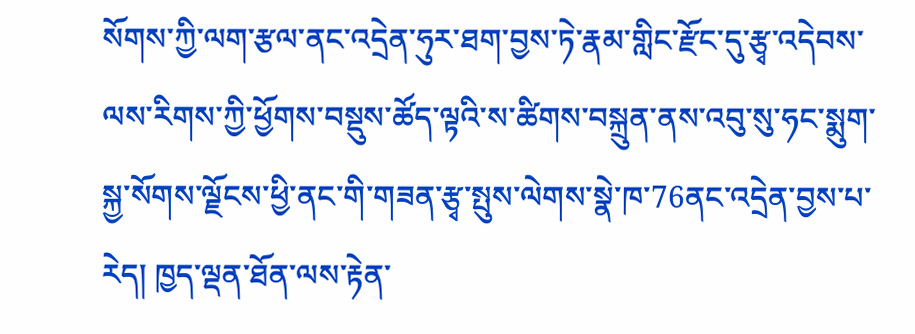སོགས་ཀྱི་ལག་རྩལ་ནང་འདྲེན་ཧུར་ཐག་བྱས་ཏེ་རྣམ་གླིང་རྫོང་དུ་རྩྭ་འདེབས་ལས་རིགས་ཀྱི་ཕྱོགས་བསྡུས་ཚོད་ལྟའི་ས་ཚིགས་བསྐྲུན་ནས་འབུ་སུ་ཧང་སྨུག་སྐྱ་སོགས་ལྗོངས་ཕྱི་ནང་གི་གཟན་རྩྭ་སྤུས་ལེགས་སྣེ་ཁ་76ནང་འདྲེན་བྱས་པ་རེད། ཁྱད་ལྡན་ཐོན་ལས་རྟེན་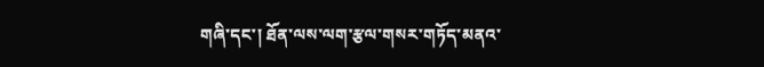གཞི་དང་། ཐོན་ལས་ལག་རྩལ་གསར་གཏོད་མནའ་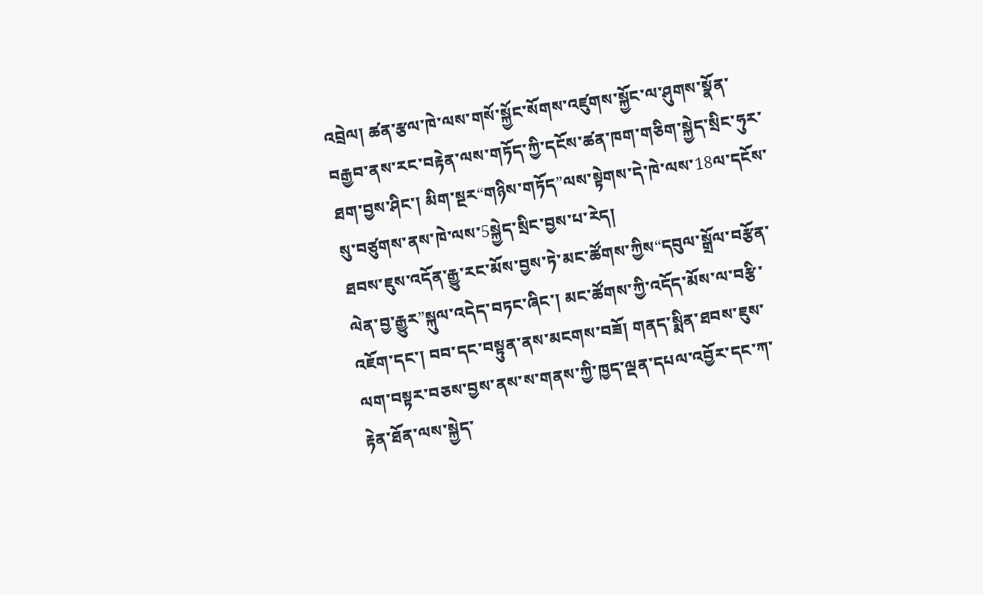འབྲེལ། ཚན་རྩལ་ཁེ་ལས་གསོ་སྐྱོང་སོགས་འཛུགས་སྐྱོང་ལ་ཤུགས་སྣོན་བརྒྱབ་ནས་རང་བརྟེན་ལས་གཏོད་ཀྱི་དངོས་ཚན་ཁག་གཅིག་སྐྱེད་སྲིང་ཧུར་ཐག་བྱས་ཤིང་། མིག་སྔར“གཉིས་གཏོད”ལས་སྟེགས་དེ་ཁེ་ལས་18ལ་དངོས་སུ་བཙུགས་ནས་ཁེ་ལས་5སྐྱེད་སྲིང་བྱས་པ་རེད།
ཐབས་ཇུས་འདོན་རྒྱུ་རང་མོས་བྱས་ཏེ་མང་ཚོགས་ཀྱིས“དབུལ་སྒྲོལ་བརྩོན་ལེན་བྱ་རྒྱུར”སྐུལ་འདེད་བཏང་ཞིང་། མང་ཚོགས་ཀྱི་འདོད་མོས་ལ་བརྩི་འཇོག་དང་། བབ་དང་བསྟུན་ནས་མངགས་བཟོ། གནད་སྨིན་ཐབས་ཇུས་ལག་བསྟར་བཅས་བྱས་ནས་ས་གནས་ཀྱི་ཁྱད་ལྡན་དཔལ་འབྱོར་དང་ཀ་རྟེན་ཐོན་ལས་སྐྱེད་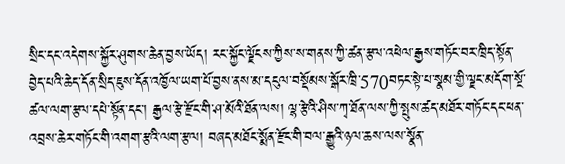སྲིང་དང་འདེགས་སྐྱོར་ཤུགས་ཆེན་བྱས་ཡོད། རང་སྐྱོང་ལྗོངས་ཀྱིས་ས་གནས་ཀྱི་ཚན་རྩལ་འཕེལ་རྒྱས་གཏོང་བར་ཁྲིད་སྟོན་བྱེད་པའི་ཆེད་དོན་སྲིད་ཇུས་དོན་འཁྱོལ་ཡག་པོ་བྱས་ནས་མ་དངུལ་བསྡོམས་སྒོར་ཁྲི་570བཏང་སྟེ་པ་སྣམ་གྱི་ལྗང་མདོག་སྔོ་ཚལ་ལག་རྩལ་དཔེ་སྟོན་དང་། རྒྱལ་རྩེ་རྫོང་གི་ཤ་མོའི་ཐོན་ལས། ལྷ་རྩེའི་ཤིས་ཀྭ་ཐོན་ལས་ཀྱི་སྤུས་ཚད་མཐོར་གཏོང་དང་ཕན་འབྲས་ཆེར་གཏོང་གི་འགག་རྩའི་ལག་རྩལ། བཞད་མཐོང་སྨོན་རྫོང་གི་བལ་རྒྱུའི་ཉལ་ཆས་ལས་སྣོན་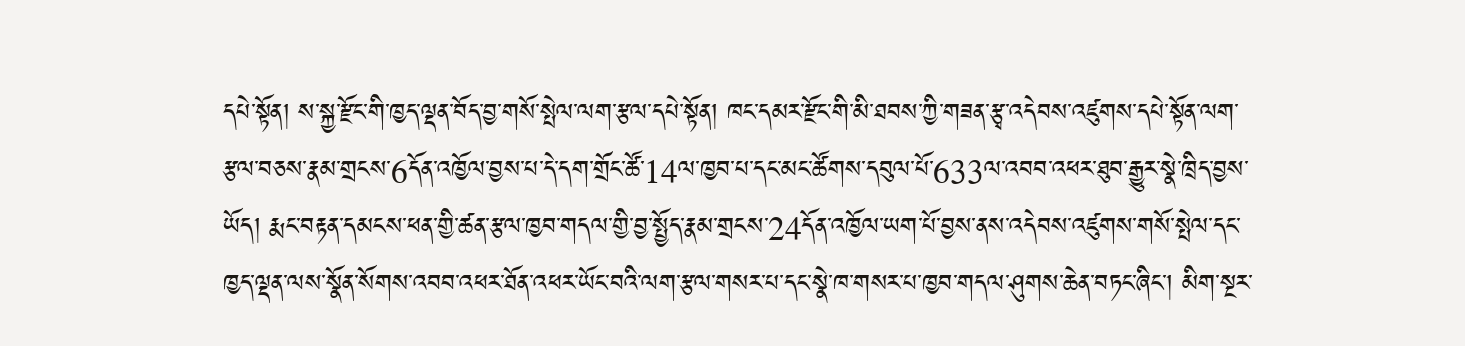དཔེ་སྟོན། ས་སྐྱ་རྫོང་གི་ཁྱད་ལྡན་བོད་བྱ་གསོ་སྤེལ་ལག་རྩལ་དཔེ་སྟོན། ཁང་དམར་རྫོང་གི་མི་ཐབས་ཀྱི་གཟན་རྩྭ་འདེབས་འཛུགས་དཔེ་སྟོན་ལག་རྩལ་བཅས་རྣམ་གྲངས་6དོན་འཁྱོལ་བྱས་པ་དེ་དག་གྲོང་ཚོ་14ལ་ཁྱབ་པ་དང་མང་ཚོགས་དབུལ་པོ་633ལ་འབབ་འཕར་ཐུབ་རྒྱུར་སྣེ་ཁྲིད་བྱས་ཡོད། རྨང་བརྟན་དམངས་ཕན་གྱི་ཚན་རྩལ་ཁྱབ་གདལ་གྱི་བྱ་སྤྱོད་རྣམ་གྲངས་24དོན་འཁྱོལ་ཡག་པོ་བྱས་ནས་འདེབས་འཛུགས་གསོ་སྤེལ་དང་ཁྱད་ལྡན་ལས་སྣོན་སོགས་འབབ་འཕར་ཐོན་འཕར་ཡོང་བའི་ལག་རྩལ་གསར་པ་དང་སྣེ་ཁ་གསར་པ་ཁྱབ་གདལ་ཤུགས་ཆེན་བཏང་ཞིང་། མིག་སྔར་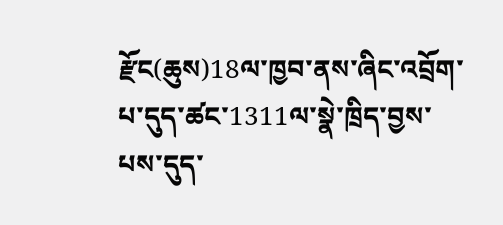རྫོང(ཆུས)18ལ་ཁྱབ་ནས་ཞིང་འབྲོག་པ་དུད་ཚང་1311ལ་སྣེ་ཁྲིད་བྱས་པས་དུད་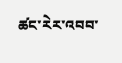ཚང་རེར་འབབ་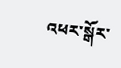འཕར་སྒོར་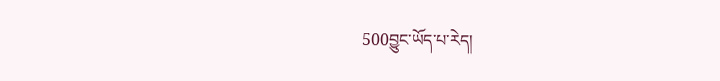500བྱུང་ཡོད་པ་རེད།